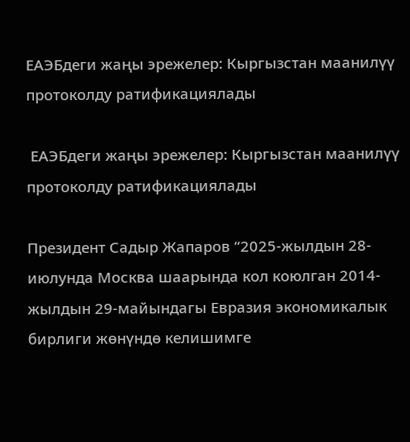ЕАЭБдеги жаңы эрежелер: Кыргызстан маанилүү протоколду ратификациялады

 ЕАЭБдеги жаңы эрежелер: Кыргызстан маанилүү протоколду ратификациялады

Президент Садыр Жапаров “2025-жылдын 28-июлунда Москва шаарында кол коюлган 2014-жылдын 29-майындагы Евразия экономикалык бирлиги жөнүндө келишимге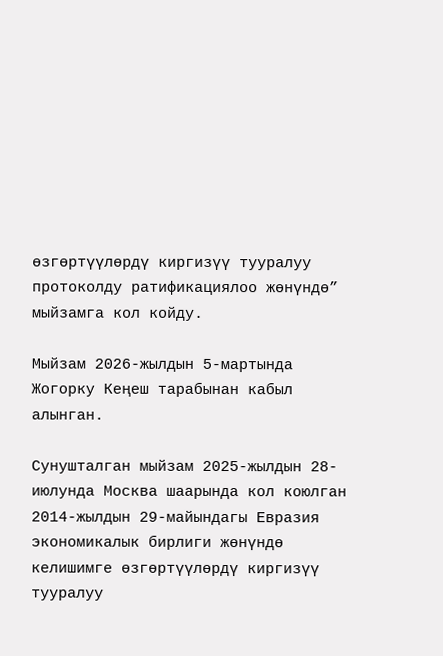өзгөртүүлөрдү киргизүү тууралуу протоколду ратификациялоо жөнүндө” мыйзамга кол койду.

Мыйзам 2026-жылдын 5-мартында Жогорку Кеңеш тарабынан кабыл алынган.

Сунушталган мыйзам 2025-жылдын 28-июлунда Москва шаарында кол коюлган 2014-жылдын 29-майындагы Евразия экономикалык бирлиги жөнүндө келишимге өзгөртүүлөрдү киргизүү тууралуу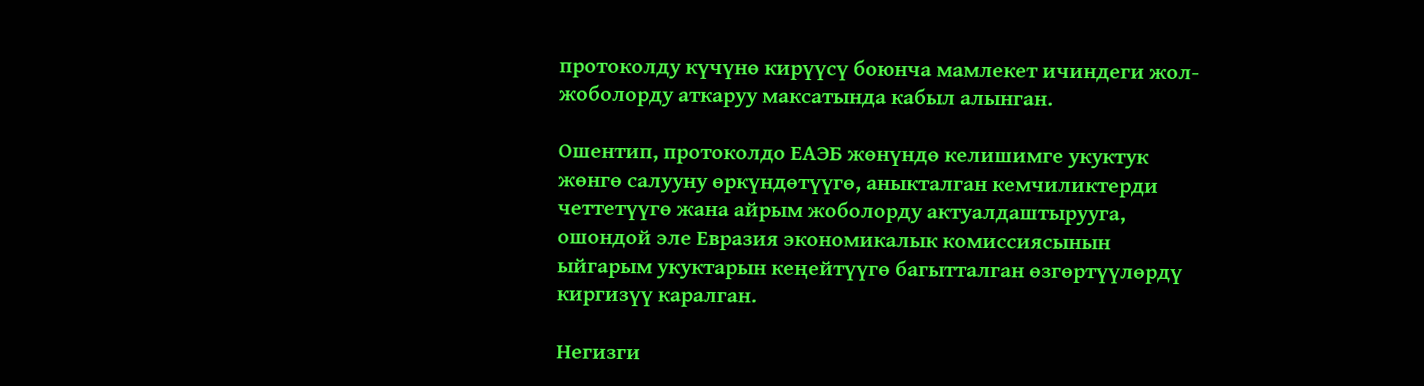протоколду күчүнө кирүүсү боюнча мамлекет ичиндеги жол-жоболорду аткаруу максатында кабыл алынган.

Ошентип, протоколдо ЕАЭБ жөнүндө келишимге укуктук жөнгө салууну өркүндөтүүгө, аныкталган кемчиликтерди четтетүүгө жана айрым жоболорду актуалдаштырууга, ошондой эле Евразия экономикалык комиссиясынын ыйгарым укуктарын кеңейтүүгө багытталган өзгөртүүлөрдү киргизүү каралган.

Негизги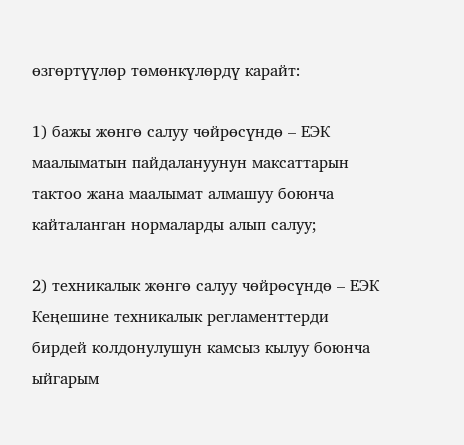өзгөртүүлөр төмөнкүлөрдү карайт:

1) бажы жөнгө салуу чөйрөсүндө – ЕЭК маалыматын пайдалануунун максаттарын тактоо жана маалымат алмашуу боюнча кайталанган нормаларды алып салуу;

2) техникалык жөнгө салуу чөйрөсүндө – ЕЭК Кеңешине техникалык регламенттерди бирдей колдонулушун камсыз кылуу боюнча ыйгарым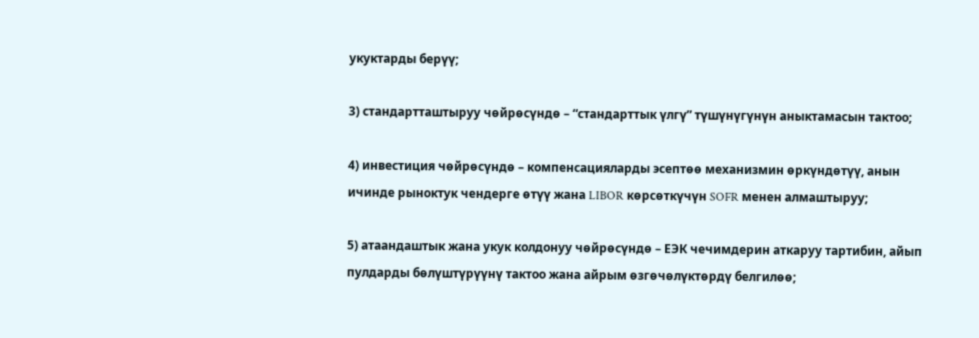укуктарды берүү;

3) стандартташтыруу чөйрөсүндө – “стандарттык үлгү” түшүнүгүнүн аныктамасын тактоо;

4) инвестиция чөйрөсүндө – компенсацияларды эсептөө механизмин өркүндөтүү, анын ичинде рыноктук чендерге өтүү жана LIBOR көрсөткүчүн SOFR менен алмаштыруу;

5) атаандаштык жана укук колдонуу чөйрөсүндө – ЕЭК чечимдерин аткаруу тартибин, айып пулдарды бөлүштүрүүнү тактоо жана айрым өзгөчөлүктөрдү белгилөө;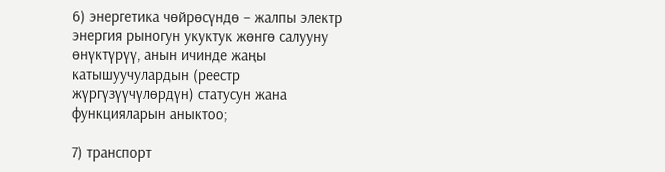6) энергетика чөйрөсүндө – жалпы электр энергия рыногун укуктук жөнгө салууну өнүктүрүү, анын ичинде жаңы катышуучулардын (реестр жүргүзүүчүлөрдүн) статусун жана функцияларын аныктоо;

7) транспорт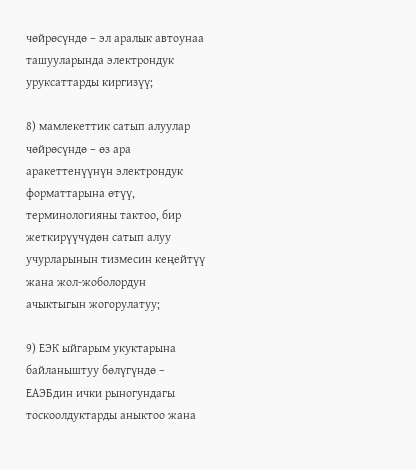чөйрөсүндө – эл аралык автоунаа ташууларында электрондук уруксаттарды киргизүү;

8) мамлекеттик сатып алуулар чөйрөсүндө – өз ара аракеттенүүнүн электрондук форматтарына өтүү, терминологияны тактоо, бир жеткирүүчүдөн сатып алуу учурларынын тизмесин кеңейтүү жана жол-жоболордун ачыктыгын жогорулатуу;

9) ЕЭК ыйгарым укуктарына байланыштуу бөлүгүндө – ЕАЭБдин ички рыногундагы тоскоолдуктарды аныктоо жана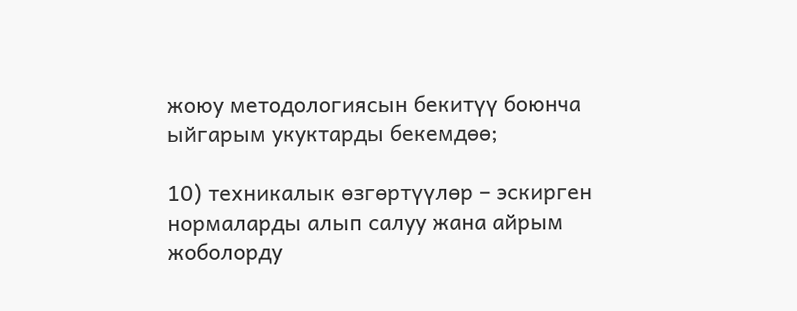жоюу методологиясын бекитүү боюнча ыйгарым укуктарды бекемдөө;

10) техникалык өзгөртүүлөр – эскирген нормаларды алып салуу жана айрым жоболорду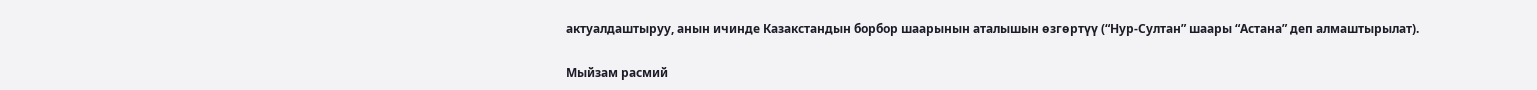актуалдаштыруу, анын ичинде Казакстандын борбор шаарынын аталышын өзгөртүү (“Нур-Султан” шаары “Астана” деп алмаштырылат).

Мыйзам расмий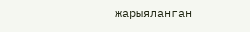жарыяланган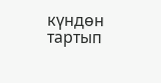күндөн тартып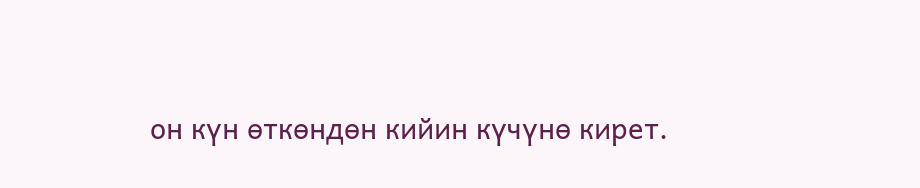он күн өткөндөн кийин күчүнө кирет.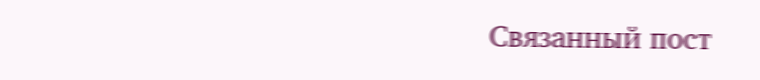Связанный пост